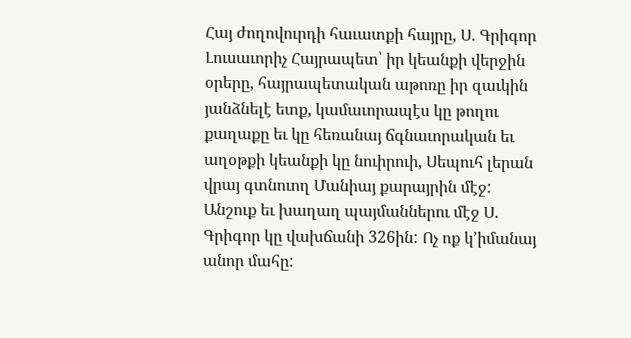Հայ ժողովուրդի հաւատքի հայրը, Ս. Գրիգոր Լուսաւորիչ Հայրապետ՝ իր կեանքի վերջին օրերը, հայրապետական աթոռը իր զաւկին յանձնելէ ետք, կամաւորապէս կը թողու քաղաքը եւ կը հեռանայ ճգնաւորական եւ աղօթքի կեանքի կը նուիրուի, Սեպուհ լերան վրայ գտնուող Մանիայ քարայրին մէջ: Անշուք եւ խաղաղ պայմաններու մէջ Ս. Գրիգոր կը վախճանի 326ին: Ոչ ոք կ’իմանայ անոր մահը: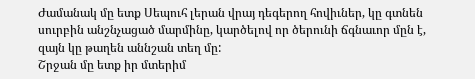Ժամանակ մը ետք Սեպուհ լերան վրայ դեգերող հովիւներ, կը գտնեն սուրբին անշնչացած մարմինը, կարծելով որ ծերունի ճգնաւոր մըն է, զայն կը թաղեն աննշան տեղ մը:
Շրջան մը ետք իր մտերիմ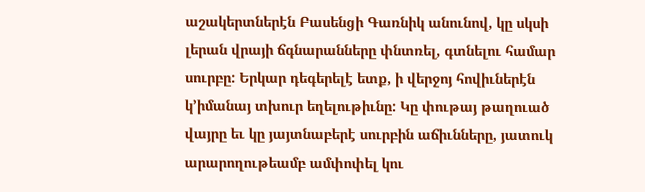աշակերտներէն Բասենցի Գառնիկ անունով, կը սկսի լերան վրայի ճգնարանները փնտռել, գտնելու համար սուրբը: Երկար դեգերելէ ետք, ի վերջոյ հովիւներէն կ’իմանայ տխուր եղելութիւնը: Կը փութայ թաղուած վայրը եւ կը յայտնաբերէ սուրբին աճիւնները, յատուկ արարողութեամբ ամփոփել կու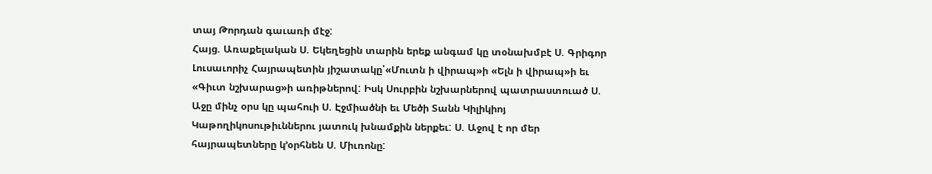տայ Թորդան գաւառի մէջ:
Հայց. Առաքելական Ս. Եկեղեցին տարին երեք անգամ կը տօնախմբէ Ս. Գրիգոր Լուսաւորիչ Հայրապետին յիշատակը՝«Մուտն ի վիրապ»ի «Ելն ի վիրապ»ի եւ «Գիւտ նշխարաց»ի առիթներով: Իսկ Սուրբին նշխարներով պատրաստուած Ս. Աջը մինչ օրս կը պահուի Ս. Էջմիածնի եւ Մեծի Տանն Կիլիկիոյ Կաթողիկոսութիւններու յատուկ խնամքին ներքեւ: Ս. Աջով է որ մեր հայրապետները կ’օրհնեն Ս. Միւռոնը: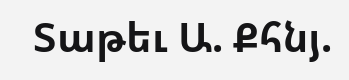Տաթեւ Ա. Քհնյ.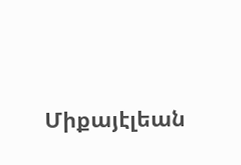Միքայէլեան